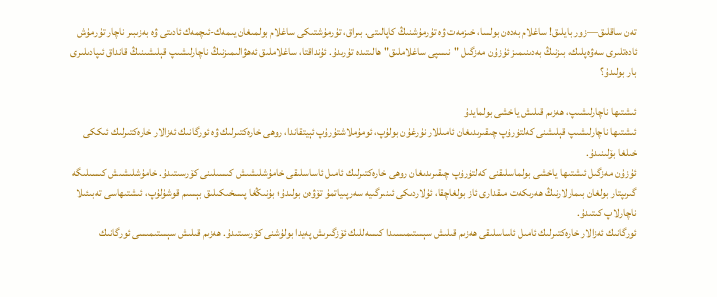تەن ساقلىق—زور بايلىق! ساغلام بەدەن بولسا، خىزمەت ۋە تۇرمۇشنىڭ كاپالىتى. بىراق، تۇرمۇشتىكى ساغلام بولمىغان يىمەك-ئىچمەك ئادىتى ۋە بەزىبىر ناچار تۇرمۇش ئادەتلىرى سەۋەپلىك، بىزنىڭ بەدىنىمىز ئۇزۇن مەزگىل "نىسپى ساغلاملىق" ھالىتىدە تۇرىدۇ. ئۇنداقتا، ساغلاملىق ئەھۋالىمىزنىڭ ناچارلىشىپ قېلىشىنىڭ قانداق ئىپادىلىرى بار بولىدۇ؟

ئىشتىھا ناچارلىشىپ، ھەزىم قىلىش ياخشى بولمايدۇ
ئىشتىھا ناچارلىشىپ قېلىشنى كەلتۈرۈپ چىقىرىدىغان ئامىللار نۇرغۇن بولۇپ، ئومۇملاشتۇرۇپ ئېيتقاندا، روھى خارەكتىرلىك ۋە ئورگانىك ئەزالار خارەكتىرلىك ئىككى خىلغا بۆلىنىدۇ.
ئۇزۇن مەزگىل ئىشتىھا ياخشى بولماسلىقنى كەلتۈرۈپ چىقىرىدىغان روھى خارەكتىرلىك ئامىل ئاساسلىقى خامۇشلىشىش كىسىلىنى كۆرسىتىدۇ. خامۇشلىشىش كىسىلىگە گىرىپتار بولغان بىمارلارنىڭ ھەرىكەت مىقدارى ئاز بولغاچقا، ئۇلاردىكى ئىنىرگىيە سەرپىياتمۇ تۆۋەن بولىدۇ؛ بۇنىڭغا پىسخىكىلىق بېسىم قوشۇلۇپ، ئىشتىھاسى تەبىئىلا ناچارلاپ كىتىدۇ.
ئورگانىك ئەزالار خارەكتىرلىك ئامىل ئاساسلىقى ھەزىم قىلىش سېستىمىسىدا كىسەللىك ئۆزگىرىش پەيدا بولۇشنى كۆرسىتىدۇ. ھەزىم قىلىش سېستىمىسى ئورگانىك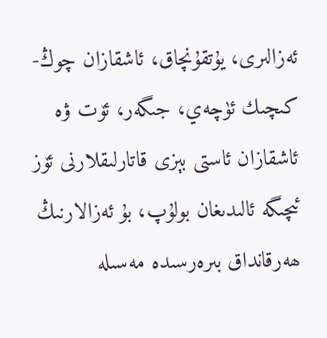ئەزالىرى، يۇتقۇنچاق، ئاشقازان چوڭ-كىچىك ئۈچەي، جىگەر، ئۆت ۋە ئاشقازان ئاستى بېزى قاتارلىقلارنى ئۆز ئىچىگە ئالىدىغان بولۇپ، بۇ ئەزالارنىڭ ھەرقانداق بىرەرسىدە مەسىلە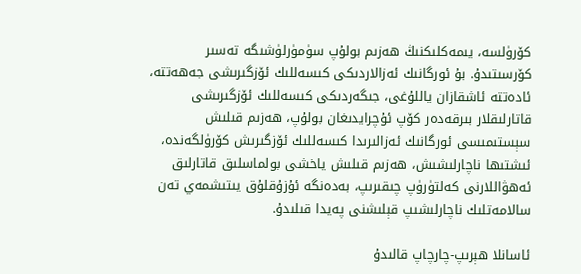كۆرۈلسە، يىمەكلىكنىڭ ھەزىم بولۇپ سۈمۈرلۈشىگە تەسىر كۆرسىتىدۇ. بۇ ئورگانىك ئەزالاردىكى كىسەللىك ئۆزگىرىشى جەھەتتە، ئادەتتە ئاشقازان ياللۇغى، جىگەردىكى كىسەللىك ئۆزگىرىشى قاتارلىقلار بىرقەدەر كۆپ ئۇچرايدىغان بولۇپ، ھەزىم قىلىش سېستىمىسى ئورگانىك ئەزالىرىدا كىسەللىك ئۆزگىرىش كۆرۈلگەندە، ئىشتىھا ناچارلىشىش، ھەزىم قىلىش ياخشى بولماسلىق قاتارلىق ئەھۋاللارنى كەلتۈرۈپ چىقىرىپ، بەدەنگە ئۇزۇقلۇق يىتىشمەي تەن سالامەتلىك ناچارلىشىپ قېلىشنى پەيدا قىلىدۇ.

ئاسانلا ھېرىپ-چارچاپ قالىدۇ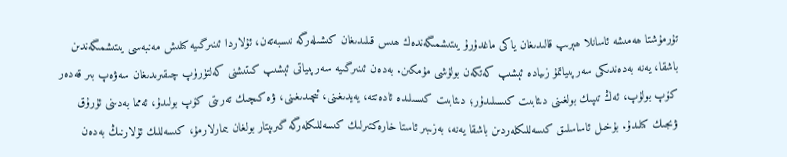تۇرمۇشتا ھەمىشە ئاسانلا ھېرىپ قالىدىغان ياكى ماغدۇرۇ يىتىشمىگەندەك ھىس قىلىدىغان كىشىلەرگە نىسبەتەن، ئۇلاردا ئىنىرگىيە كىلىش مەنبەسى يىتىشمىگەندىن باشقا، يەنە بەدەندىكى سەرپىياتمۇ زىيادە ئېشىپ كەتكەن بولۇشى مۇمكىن. بەدەن ئىنىرگىيە سەرپىياتى ئېشىپ كىتىشنى كەلتۈرۈپ چىقىرىدىغان سەۋەپ بىر قەدەر كۆپ بولۇپ، ئەڭ تىپىك بولغىنى دىئابىت كىسىلىدۇر؛ دىئابىت كىسىلىدە ئادەتتە، يەيدىغىنى، ئىچىدىغىنى، ۋە كىچىك تەرىتى كۆپ بولىدۇ، ئەمما بەدىنى ئۇرۇق ۋىجىك كىلىدۇ. بۇخىل ئاساسلىق كىسەللىكلەردىن باشقا يەنە، بەزىبىر ئاستا خارەكتىرلىك كىسەللىكلەرگە گىرىپتار بولغان بىمارلارمۇ، كىسەللىك ئۇلارنىڭ بەدەن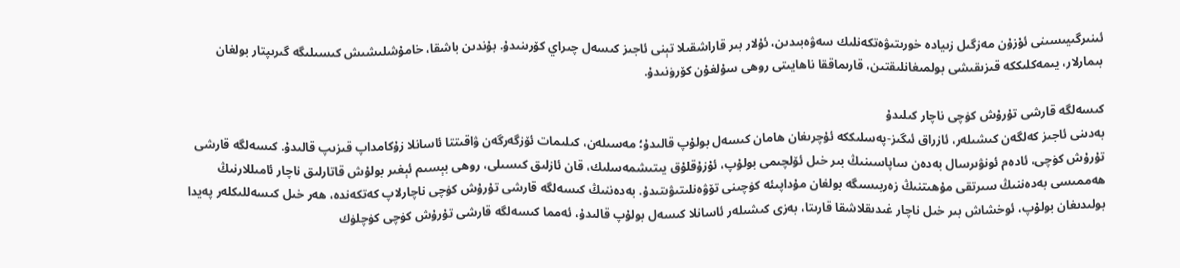ئىنىرگىيىسىنى ئۇزۇن مەزگىل زىيادە خورىتىۋەتكەنلىك سەۋەبىدىن، ئۇلار بىر قاراشقىلا تېنى ئاجىز كىسەل چىراي كۆرىنىدۇ. بۇندىن باشقا، خامۇشلىشىش كىسىلىگە گىرىپتار بولغان بىمارلار، يىمەكلىككە قىزىقىشى بولمىغانلىقتىن، قارىماققا ناھايىتى روھى سۇلغۇن كۆرۈنىدۇ.

كىسەلگە قارشى تۇرۇش كۈچى ناچار كىلىدۇ
بەدىنى ئاجىز كەلگەن كىشىلەر، ئازراق ئىگىز-پەسلىككە ئۇچرىغان ھامان كىسەل بولۇپ قالىدۇ؛ مەسىلەن، كىلىمات ئۆزگەرگەن ۋاقىتتا ئاسانلا زۇكامداپ قىزىپ قالىدۇ. كىسەلگە قارشى تۇرۇش كۈچى، ئادەم ئونۋىرسال بەدەن ساپاسىنىڭ بىر خىل ئۆلچىمى بولۇپ، ئۇزۇقلۇق يىتىشمەسلىك، قان ئازلىق كىسىلى، روھى بېسىم ئېغىر بولۇش قاتارلىق ناچار ئامىللارنىڭ ھەممىسى بەدەننىڭ سىرتقى مۇھىتنىڭ زەربىسىگە بولغان مۇداپىئە كۈچىنى تۆۋەنلىتىۋىتىدۇ. بەدەننىڭ كىسەلگە قارشى تۇرۇش كۈچى ناچارلاپ كەتكەندە، ھەر خىل كىسەللىكلەر پەيدا بولىدىغان بولۇپ، ئوخشاش بىر خىل ناچار غىدىقلاشقا قارىتا، بەزى كىشىلەر ئاسانلا كىسەل بولۇپ قالىدۇ، ئەمما كىسەلگە قارشى تۇرۇش كۈچى كۈچلۈك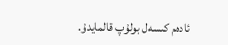ئادەم كىسەل بولۇپ قالمايدۇ.